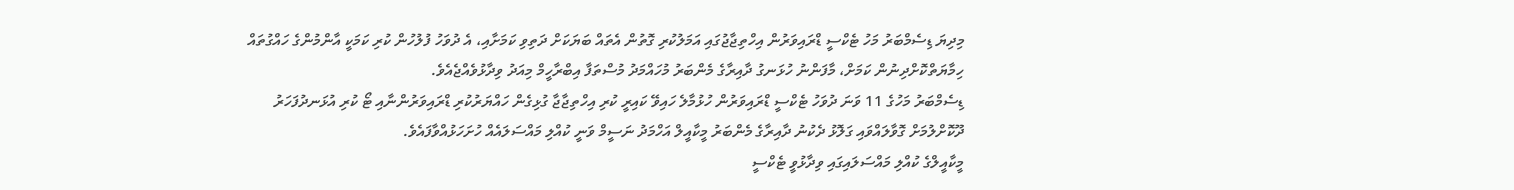މިދިޔަ ޑިސެމްބަރު މަހު ޓެކްސީ ޑްރައިވަރުން އިހްތިޖާޖުގައި އަމަލުކުރި ގޮތުން އެތައް ބަޔަކަށް ދަތިވި ކަމަށާއި، އެ ދުވަހު ފުލުހުން ކުރި ކަމަކީ އާންމުންގެ ހައްގުތައް ހިމާޔަތްކޮށްދިނުން ކަމަށް، މާފަންނު ހުޅަނގު ދާއިރާގެ މެންބަރު މުހައްމަދު މުސްތަފާ އިބްރާހީމް މިއަދު ވިދާޅުވެއްޖެއެވެ.
ޑިސެމްބަރު މަހުގެ 11 ވަނަ ދުވަހު ޓެކްސީ ޑްރައިވަރުން ހުޅުމާލެ ހައިވޭ ކައިރީ ކުރި އިހްތިޖާޖާ ގުޅިގެން ހައްޔަރުކުރި ޑްރައިވަރުންނާއި ޓޯ ކުރި އުޅަނދުފަހަރު ދޫކޮށްލުމަށް ގޮވާލައްވައި ގަލޮޅު ދެކުނު ދާއިރާގެ މެންބަރު މީކާއީލް އަހްމަދު ނަސީމް ވަނީ ކުއްލި މައްސަލައެއް ހުށަހަޅުއްވާފައެވެ.
މީކާއީލްގެ ކުއްލި މައްސަލައިގައި ވިދާޅުވީ ޓެކްސީ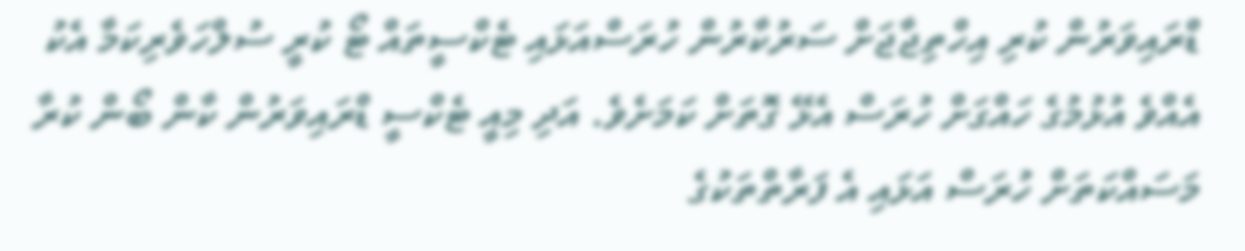ޑްރައިވަރުން ކުރި އިހްތިޖާޖަށް ސަރުކާރުން ހުރަސްއަޅައި ޓެކްސީތައް ޓޯ ކުރީ ސުލްހަވެރިކަމާ އެކު އެއްވެ އުޅުމުގެ ހައްގަށް ހުރަސް އެޅޭ ގޮތަށް ކަމަށެވެ. އަދި މިއީ ޓެކްސީ ޑްރައިވަރުން ކާން ބޯން ކުރާ މަސައްކަތަށް ހުރަސް އަޅައި އެ ފަރާތްތަކުގެ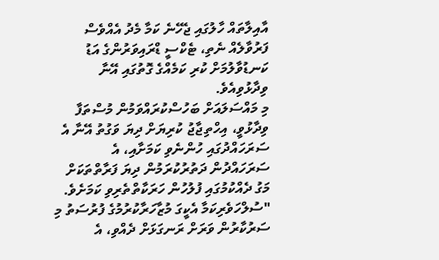އާއިލާތައް ހާލުގައި ޖެހޭނެ ކަމާ މެދު އެއްވެސް ފަރުވާލެއް ނެތި، ޓެކްސީ ޑްރައިވަރުންގެ އަޑު ކަނޑުވާލުމަށް ކުރި ކަމެއްގެ ގޮތުގައި އޭނާ ވިދާޅުވިއެވެ.
މި މައްސަލައަށް ބަހުސްކުރައްވަމުން މުސްތަފާ ވިދާޅުވީ، އިހްތިޖާޖު ކުރިޔަށް ދިޔަ ވަގުތު އޭނާ އެ ސަރަހައްދުގައި ހުންނެވި ކަމަށާއި، އެ ސަރަހައްދުން ދަތުރުކުރަމުން ދިޔަ ފަރާތްތަކަށް މަގު ދެއްކުމުގައި ފުލުހުން ހަރަކާތްތެރިވި ކަމަށެވެ.
"ސުލްހަވެރިކަމާ އެކީގަ މުޒާހަރާކުރުމުގެ ފުރުސަތު މި ސަރުކާރުން ވަރަށް ރަނގަޅަށް ދެއްވި، އެ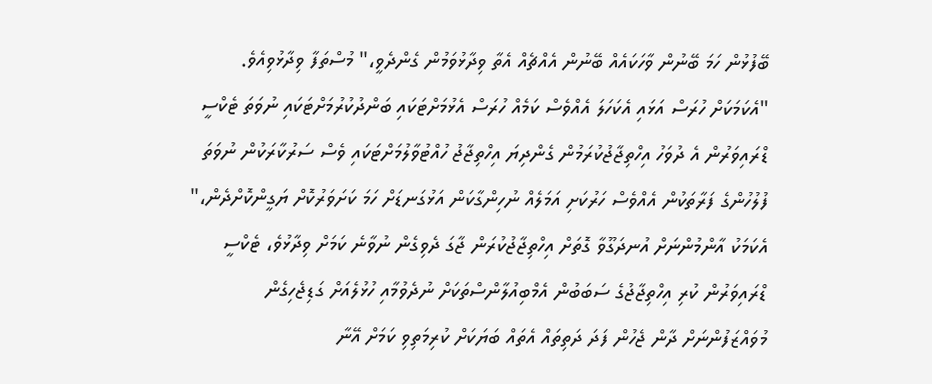ބޭފުޅުން ހަމަ ބޭނުން ވާހަކައެއް ބޭނުން އެއްޗެއް އެތާ ވިދާޅުވަމުން ގެންދެވީ،" މުސްތަފާ ވިދާޅުވިއެވެ.
"އެކަމަކަށް ހުރަސް އަޅައި އެކަހަލަ އެއްވެސް ކަމެއް ހުރަސް އެޅުމަށްޓަކައި ބަންދުކުރުމަށްޓަކައި ނުވަތަ ޓެކްސީ ޑްރައިވަރުން އެ ދުވަހު އިހްތިޖާޖުކުރަމުން ގެންދިޔަ އިހްތިޖާޖު ހުއްޓުވާލުމަށްޓަކައި ވެސް ސަރުކާރަކުން ނުވަތަ ފުލުހުންގެ ފަރާތަކުން އެއްވެސް ހަރުކަށި އަމަލެއް ނުހިންގާކަން އަޅުގަނޑަށް ހަމަ ކަށަވަރުކޮށް ޔަގީންކޮށްދެން،"
އެކަމަކު އާންމުންނަށް އުނދަގޫވާ ގޮތަށް އިހްތިޖާޖުކުރަން ޖާގަ ދެވިގެން ނުވާނެ ކަމަށް ވިދާޅުވެ، ޓެކްސީ ޑްރައިވަރުން ކުރި އިހްތިޖާޖުގެ ސަބަބުން އެމްބިއުލާންސްތަކަށް ނުދެވުމާއި ހުޅުލެއަށް ގަޑިޖެހިގެން މުވައްޒަފުންނަށް ދާން ޖެހުން ފަދަ ދަތިތައް އެތައް ބަޔަކަށް ކުރިމަތިވި ކަމަށް އޭނާ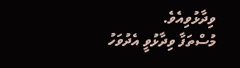ވިދާޅުވިއެވެ.
މުސްތަފާ ވިދާޅުވީ އެދުވަހު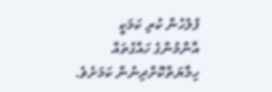ފުލުހުން ކުރި ކަމަކީ އާންމުންގެ ހައްގުތައް ހިމާޔަތްކޮށްދިނުން ކަމަށެވެ.